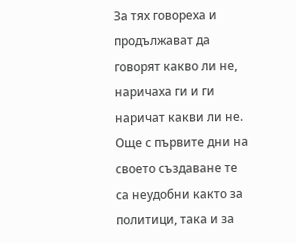За тях говореха и продължават да говорят какво ли не, наричаха ги и ги наричат какви ли не. Още с първите дни на своето създаване те са неудобни както за политици, така и за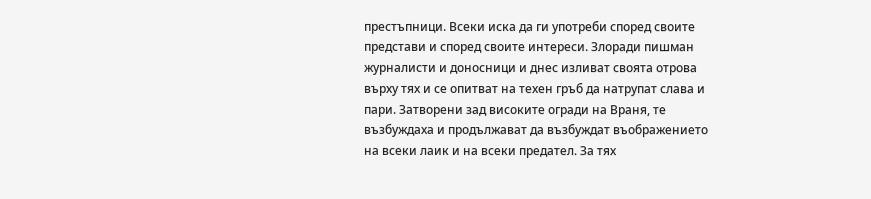престъпници. Всеки иска да ги употреби според своите представи и според своите интереси. Злоради пишман журналисти и доносници и днес изливат своята отрова върху тях и се опитват на техен гръб да натрупат слава и пари. Затворени зад високите огради на Враня, те възбуждаха и продължават да възбуждат въображението на всеки лаик и на всеки предател. За тях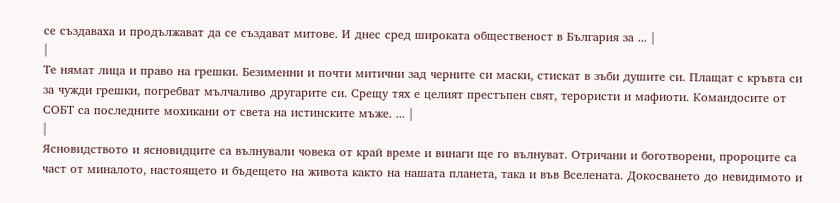се създаваха и продължават да се създават митове. И днес сред широката общественост в България за ... |
|
Те нямат лица и право на грешки. Безименни и почти митични зад черните си маски, стискат в зъби душите си. Плащат с кръвта си за чужди грешки, погребват мълчаливо другарите си. Срещу тях е целият престъпен свят, терористи и мафиоти. Командосите от СОБТ са последните мохикани от света на истинските мъже. ... |
|
Ясновидството и ясновидците са вълнували човека от край време и винаги ще го вълнуват. Отричани и боготворени, пророците са част от миналото, настоящето и бъдещето на живота както на нашата планета, така и във Вселената. Докосването до невидимото и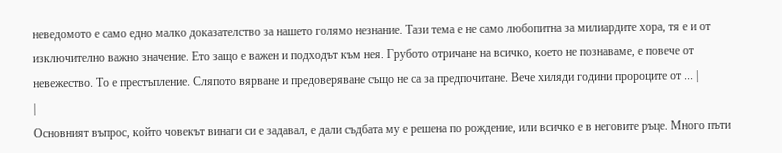неведомото е само едно малко доказателство за нашето голямо незнание. Тази тема е не само любопитна за милиардите хора, тя е и от изключително важно значение. Ето защо е важен и подходът към нея. Грубото отричане на всичко, което не познаваме, е повече от невежество. То е престъпление. Сляпото вярване и предоверяване също не са за предпочитане. Вече хиляди години пророците от ... |
|
Основният въпрос, който човекът винаги си е задавал, е дали съдбата му е решена по рождение, или всичко е в неговите ръце. Много пъти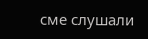сме слушали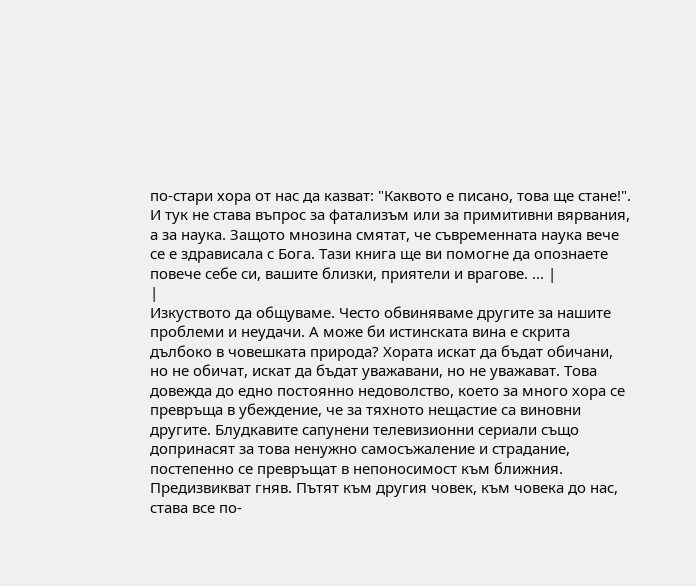по-стари хора от нас да казват: "Каквото е писано, това ще стане!". И тук не става въпрос за фатализъм или за примитивни вярвания, а за наука. Защото мнозина смятат, че съвременната наука вече се е здрависала с Бога. Тази книга ще ви помогне да опознаете повече себе си, вашите близки, приятели и врагове. ... |
|
Изкуството да общуваме. Често обвиняваме другите за нашите проблеми и неудачи. А може би истинската вина е скрита дълбоко в човешката природа? Хората искат да бъдат обичани, но не обичат, искат да бъдат уважавани, но не уважават. Това довежда до едно постоянно недоволство, което за много хора се превръща в убеждение, че за тяхното нещастие са виновни другите. Блудкавите сапунени телевизионни сериали също допринасят за това ненужно самосъжаление и страдание, постепенно се превръщат в непоносимост към ближния. Предизвикват гняв. Пътят към другия човек, към човека до нас, става все по-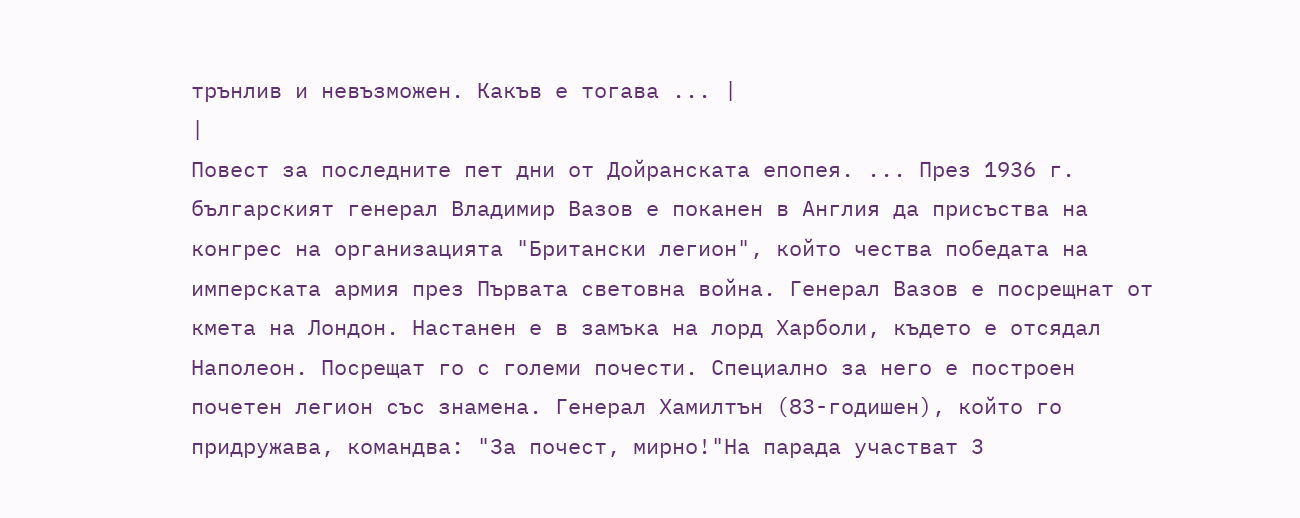трънлив и невъзможен. Какъв е тогава ... |
|
Повест за последните пет дни от Дойранската епопея. ... През 1936 г. българският генерал Владимир Вазов е поканен в Англия да присъства на конгрес на организацията "Британски легион", който чества победата на имперската армия през Първата световна война. Генерал Вазов е посрещнат от кмета на Лондон. Настанен е в замъка на лорд Харболи, където е отсядал Наполеон. Посрещат го с големи почести. Специално за него е построен почетен легион със знамена. Генерал Хамилтън (83-годишен), който го придружава, командва: "За почест, мирно!"На парада участват 3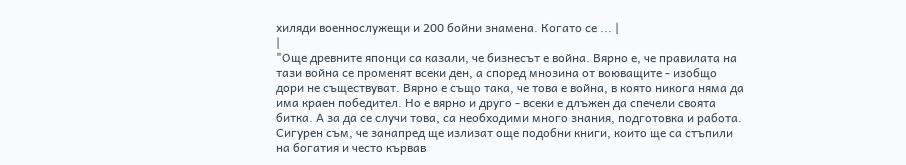хиляди военнослужещи и 200 бойни знамена. Когато се ... |
|
"Още древните японци са казали, че бизнесът е война. Вярно е, че правилата на тази война се променят всеки ден, а според мнозина от воюващите - изобщо дори не съществуват. Вярно е също така, че това е война, в която никога няма да има краен победител. Но е вярно и друго - всеки е длъжен да спечели своята битка. А за да се случи това, са необходими много знания, подготовка и работа. Сигурен съм, че занапред ще излизат още подобни книги, които ще са стъпили на богатия и често кървав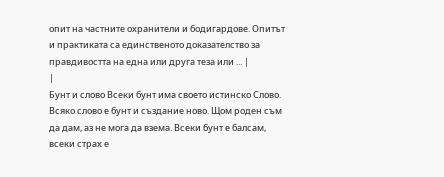опит на частните охранители и бодигардове. Опитът и практиката са единственото доказателство за правдивостта на една или друга теза или ... |
|
Бунт и слово Всеки бунт има своето истинско Слово. Всяко слово е бунт и създание ново. Щом роден съм да дам, аз не мога да взема. Всеки бунт е балсам, всеки страх е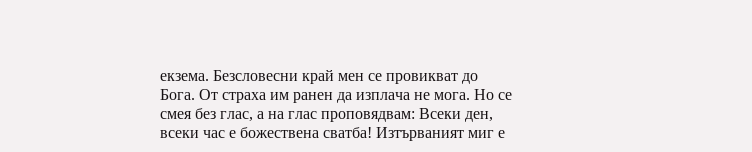екзема. Безсловесни край мен се провикват до Бога. От страха им ранен да изплача не мога. Но се смея без глас, а на глас проповядвам: Всеки ден, всеки час е божествена сватба! Изтърваният миг е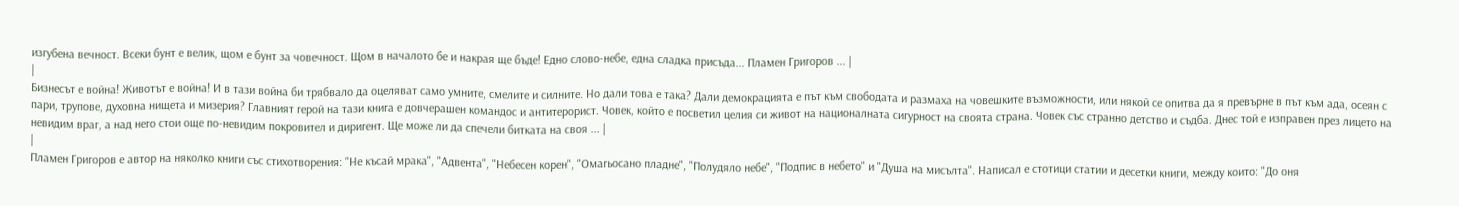изгубена вечност. Всеки бунт е велик, щом е бунт за човечност. Щом в началото бе и накрая ще бъде! Едно слово-небе, една сладка присъда... Пламен Григоров ... |
|
Бизнесът е война! Животът е война! И в тази война би трябвало да оцеляват само умните, смелите и силните. Но дали това е така? Дали демокрацията е път към свободата и размаха на човешките възможности, или някой се опитва да я превърне в път към ада, осеян с пари, трупове, духовна нищета и мизерия? Главният герой на тази книга е довчерашен командос и антитерорист. Човек, който е посветил целия си живот на националната сигурност на своята страна. Човек със странно детство и съдба. Днес той е изправен през лицето на невидим враг, а над него стои още по-невидим покровител и диригент. Ще може ли да спечели битката на своя ... |
|
Пламен Григоров е автор на няколко книги със стихотворения: "Не късай мрака", "Адвента", "Небесен корен", "Омагьосано пладне", "Полудяло небе", "Подпис в небето" и "Душа на мисълта". Написал е стотици статии и десетки книги, между които: "До оня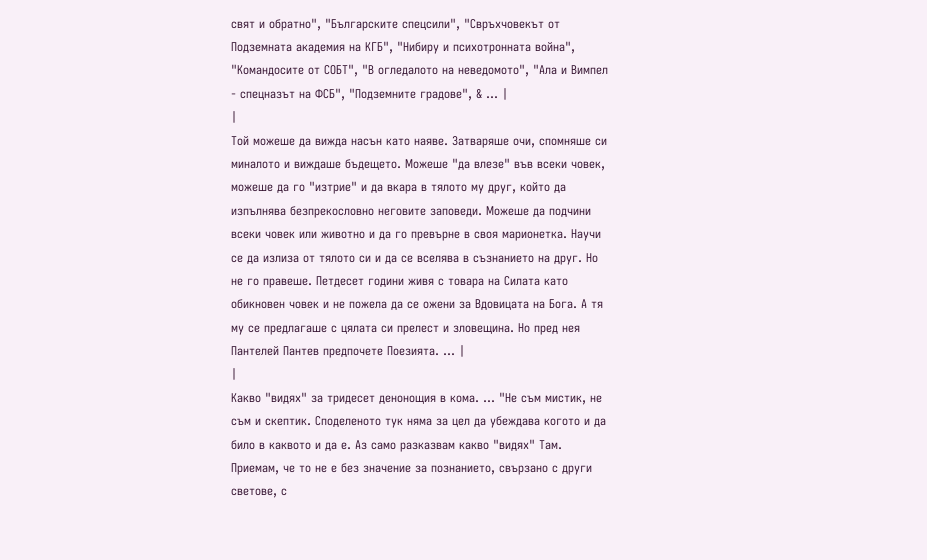свят и обратно", "Българските спецсили", "Свръхчовекът от Подземната академия на КГБ", "Нибиру и психотронната война", "Командосите от СОБТ", "В огледалото на неведомото", "Ала и Вимпел - спецназът на ФСБ", "Подземните градове", & ... |
|
Той можеше да вижда насън като наяве. Затваряше очи, спомняше си миналото и виждаше бъдещето. Можеше "да влезе" във всеки човек, можеше да го "изтрие" и да вкара в тялото му друг, който да изпълнява безпрекословно неговите заповеди. Можеше да подчини всеки човек или животно и да го превърне в своя марионетка. Научи се да излиза от тялото си и да се вселява в съзнанието на друг. Но не го правеше. Петдесет години живя с товара на Силата като обикновен човек и не пожела да се ожени за Вдовицата на Бога. А тя му се предлагаше с цялата си прелест и зловещина. Но пред нея Пантелей Пантев предпочете Поезията. ... |
|
Какво "видях" за тридесет денонощия в кома. ... "Не съм мистик, не съм и скептик. Споделеното тук няма за цел да убеждава когото и да било в каквото и да е. Аз само разказвам какво "видях" Там. Приемам, че то не е без значение за познанието, свързано с други светове, с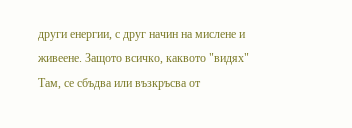други енергии, с друг начин на мислене и живеене. Защото всичко, каквото "видях" Там, се сбъдва или възкръсва от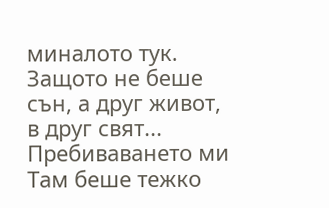миналото тук. Защото не беше сън, а друг живот, в друг свят... Пребиваването ми Там беше тежко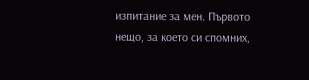изпитание за мен. Първото нещо, за което си спомних,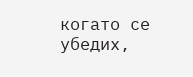когато се убедих,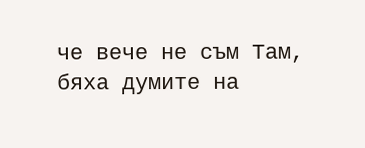че вече не съм Там, бяха думите на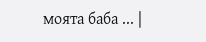моята баба ... |